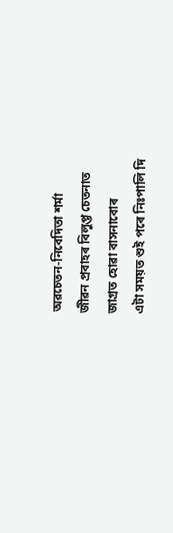অৱচেতন-নিবেদিতা শৰ্মা
জীৱন প্ৰবাহৰ বিলুপ্ত চেতনাত
জাগ্ৰত হোৱা বাসনাবোৰ
এটা সময়ত শুই পৰে নিঃপালি দি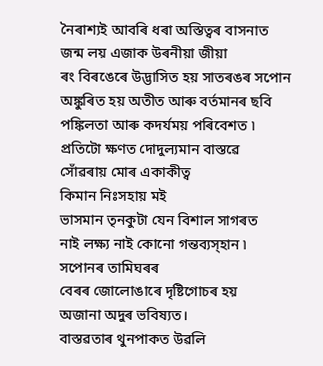নৈৰাশ্যই আবৰি ধৰা অস্তিত্বৰ বাসনাত
জন্ম লয় এজাক উৰনীয়া জীয়া
ৰং বিৰঙেৰে উদ্ভাসিত হয় সাতৰঙৰ সপোন
অঙ্কুৰিত হয় অতীত আৰু বৰ্তমানৰ ছবি
পঙ্কিলতা আৰু কদৰ্যময় পৰিবেশত ৷
প্ৰতিটো ক্ষণত দোদুল্যমান বাস্তৱে
সোঁৱৰায় মোৰ একাকীত্ব
কিমান নিঃসহায় মই
ভাসমান তৃনকুটা যেন বিশাল সাগৰত
নাই লক্ষ্য নাই কোনো গন্তব্যস্হান ৷
সপোনৰ তামিঘৰৰ
বেৰৰ জোলোঙাৰে দৃষ্টিগোচৰ হয়
অজানা অদুৰ ভবিষ্যত।
বাস্তৱতাৰ থুনপাকত উৱলি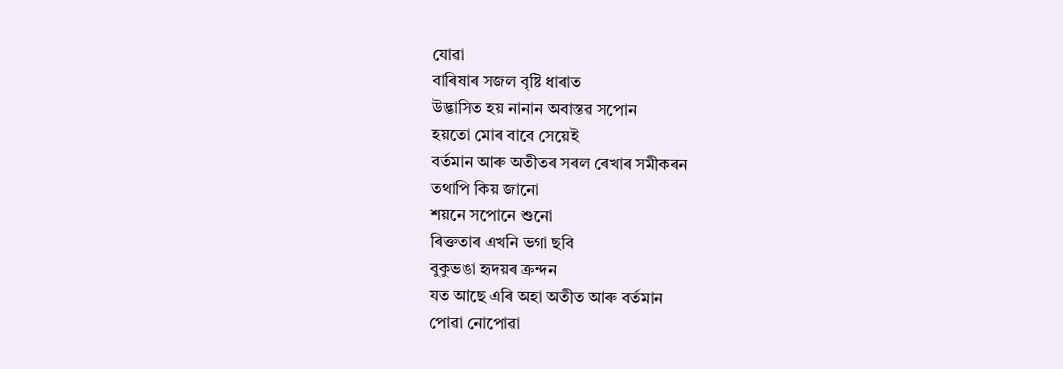যোৱা
বাৰিষাৰ সজল বৃষ্টি ধাৰাত
উদ্ভাসিত হয় নানান অবাস্তৱ সপোন
হয়তো মোৰ বাবে সেয়েই
বৰ্তমান আৰু অতীতৰ সৰল ৰেখাৰ সমীকৰন
তথাপি কিয় জানো
শয়নে সপোনে শুনো
ৰিক্ততাৰ এখনি ভগা ছবি
বুকুভঙা হৃদয়ৰ ক্ৰন্দন
যত আছে এৰি অহা অতীত আৰু বৰ্তমান
পোৱা নোপোৱা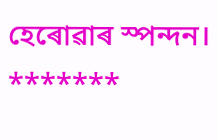হেৰোৱাৰ স্পন্দন।
*******